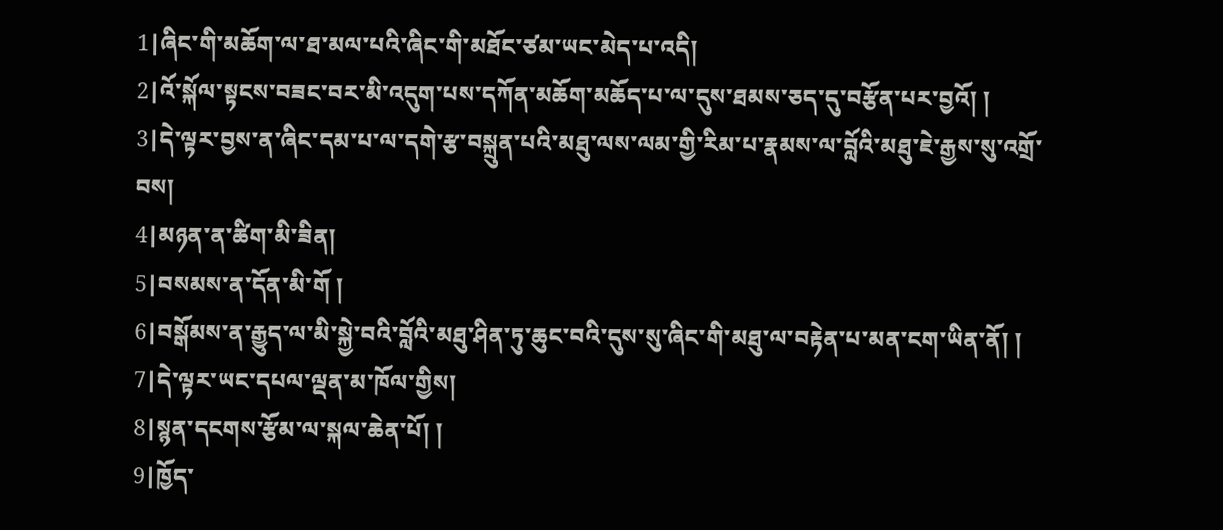1|ཞིང་གི་མཆོག་ལ་ཐ་མལ་པའི་ཞིང་གི་མཐོང་ཙམ་ཡང་མེད་པ་འདི།
2|འོ་སྐོལ་སྟངས་བཟང་བར་མི་འདུག་པས་དཀོན་མཆོག་མཆོད་པ་ལ་དུས་ཐམས་ཅད་དུ་བརྩོན་པར་བྱའོ། །
3|དེ་ལྟར་བྱས་ན་ཞིང་དམ་པ་ལ་དགེ་རྩ་བསྐྲུན་པའི་མཐུ་ལས་ལམ་གྱི་རིམ་པ་རྣམས་ལ་བློའི་མཐུ་ཇེ་རྒྱས་སུ་འགྲོ་བས།
4|མཉན་ན་ཚིག་མི་ཟིན།
5|བསམས་ན་དོན་མི་གོ །
6|བསྒོམས་ན་རྒྱུད་ལ་མི་སྐྱེ་བའི་བློའི་མཐུ་ཤིན་ཏུ་ཆུང་བའི་དུས་སུ་ཞིང་གི་མཐུ་ལ་བརྟེན་པ་མན་ངག་ཡིན་ནོ། །
7|དེ་ལྟར་ཡང་དཔལ་ལྡན་མ་ཁོལ་གྱིས།
8|སྙན་དངགས་རྩོམ་ལ་སྐལ་ཆེན་པོ། །
9|ཁྱོད་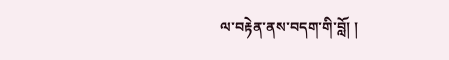ལ་བརྟེན་ནས་བདག་གི་བློ། །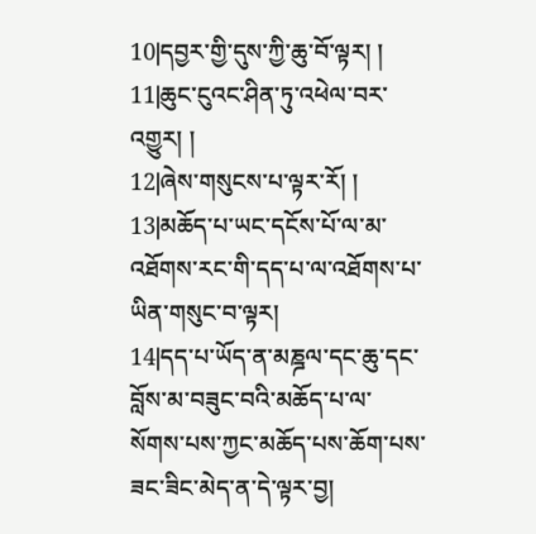10|དབྱར་གྱི་དུས་ཀྱི་ཆུ་བོ་ལྟར། །
11|ཆུང་ངུའང་ཤིན་ཏུ་འཕེལ་བར་འགྱུར། །
12|ཞེས་གསུངས་པ་ལྟར་རོ། །
13|མཆོད་པ་ཡང་དངོས་པོ་ལ་མ་འཐོགས་རང་གི་དད་པ་ལ་འཐོགས་པ་ཡིན་གསུང་བ་ལྟར།
14|དད་པ་ཡོད་ན་མཎྜལ་དང་ཆུ་དང་བློས་མ་བཟུང་བའི་མཆོད་པ་ལ་སོགས་པས་ཀྱང་མཆོད་པས་ཆོག་པས་ཟང་ཟིང་མེད་ན་དེ་ལྟར་བྱ།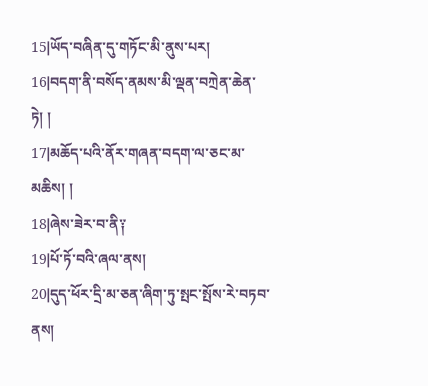15|ཡོད་བཞིན་དུ་གཏོང་མི་ནུས་པར།
16|བདག་ནི་བསོད་ནམས་མི་ལྡན་བཀྲེན་ཆེན་ཏེ། །
17|མཆོད་པའི་ནོར་གཞན་བདག་ལ་ཅང་མ་མཆིས། །
18|ཞེས་ཟེར་བ་ནི༑
19|པོ་ཏོ་བའི་ཞལ་ནས།
20|དུད་ཕོར་དྲི་མ་ཅན་ཞིག་ཏུ་སྤང་སྤོས་རེ་བཏབ་ནས།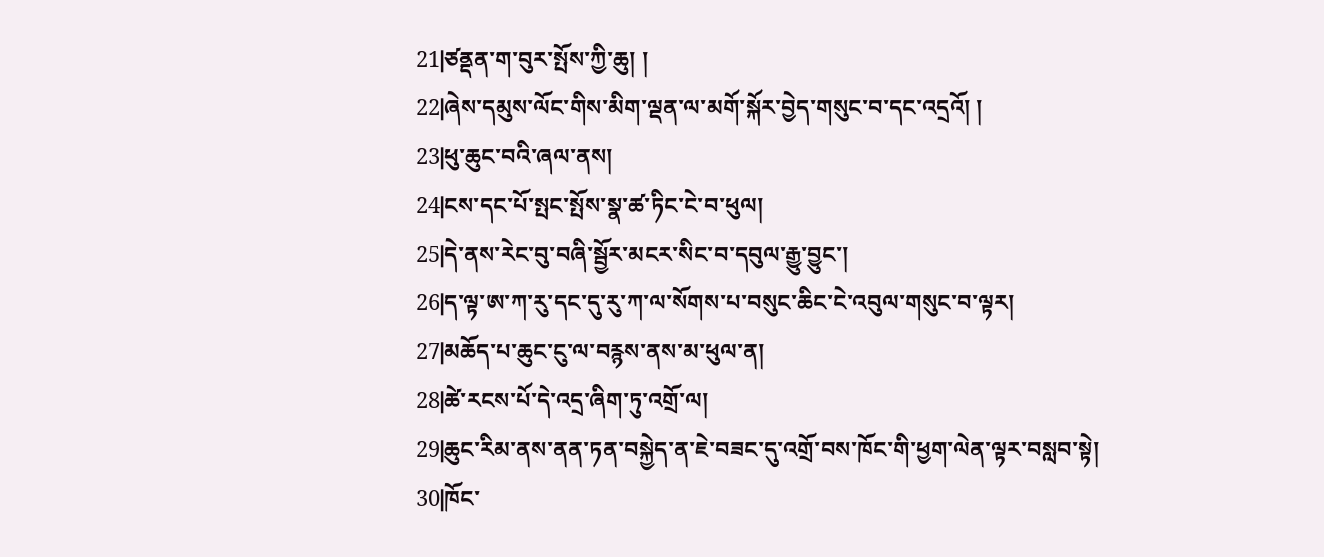21|ཙནྡན་ག་བུར་སྤོས་ཀྱི་ཆུ། །
22|ཞེས་དམུས་ལོང་གིས་མིག་ལྡན་ལ་མགོ་སྐོར་བྱེད་གསུང་བ་དང་འདྲའོ། །
23|ཕུ་ཆུང་བའི་ཞལ་ནས།
24|ངས་དང་པོ་སྤང་སྤོས་སྣ་ཚ་ཏིང་ངེ་བ་ཕུལ།
25|དེ་ནས་རེང་བུ་བཞི་སྦྱོར་མངར་སིང་བ་དབུལ་རྒྱུ་བྱུང་།
26|ད་ལྟ་ཨ་ཀ་རུ་དང་དུ་རུ་ཀ་ལ་སོགས་པ་བསུང་ཆིང་ངེ་འབུལ་གསུང་བ་ལྟར།
27|མཆོད་པ་ཆུང་ངུ་ལ་བརྙས་ནས་མ་ཕུལ་ན།
28|ཚེ་རངས་པོ་དེ་འདྲ་ཞིག་ཏུ་འགྲོ་ལ།
29|ཆུང་རིམ་ནས་ནན་ཏན་བསྐྱེད་ན་ཇེ་བཟང་དུ་འགྲོ་བས་ཁོང་གི་ཕྱག་ལེན་ལྟར་བསླབ་སྟེ།
30|ཁོང་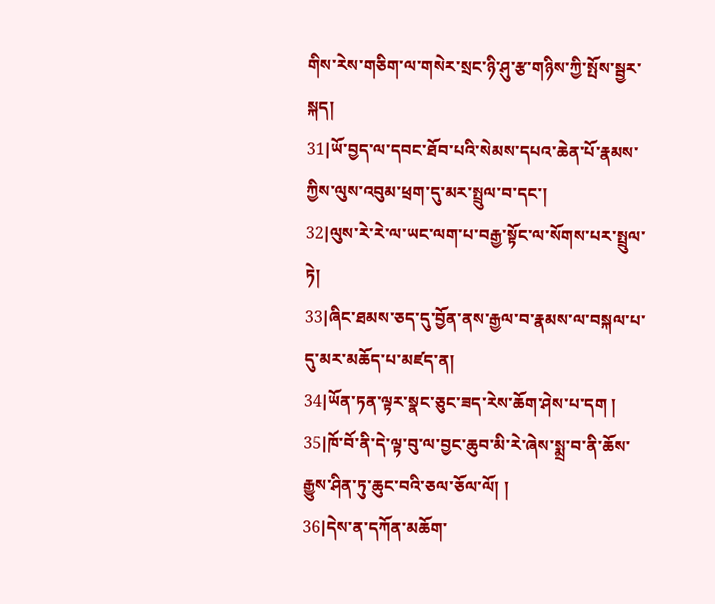གིས་རེས་གཅིག་ལ་གསེར་སྲང་ཉི་ཤུ་རྩ་གཉིས་ཀྱི་སྤོས་སྦྱར་སྐད།
31|ཡོ་བྱད་ལ་དབང་ཐོབ་པའི་སེམས་དཔའ་ཆེན་པོ་རྣམས་ཀྱིས་ལུས་འབུམ་ཕྲག་དུ་མར་སྤྲུལ་བ་དང་།
32|ལུས་རེ་རེ་ལ་ཡང་ལག་པ་བརྒྱ་སྟོང་ལ་སོགས་པར་སྤྲུལ་ཏེ།
33|ཞིང་ཐམས་ཅད་དུ་བྱོན་ནས་རྒྱལ་བ་རྣམས་ལ་བསྐལ་པ་དུ་མར་མཆོད་པ་མཛད་ན།
34|ཡོན་ཏན་ལྟར་སྣང་ཅུང་ཟད་རེས་ཆོག་ཤེས་པ་དག །
35|ཁོ་བོ་ནི་དེ་ལྟ་བུ་ལ་བྱང་ཆུབ་མི་རེ་ཞེས་སྨྲ་བ་ནི་ཆོས་རྒྱུས་ཤིན་ཏུ་ཆུང་བའི་ཅལ་ཅོལ་ལོ། །
36|དེས་ན་དཀོན་མཆོག་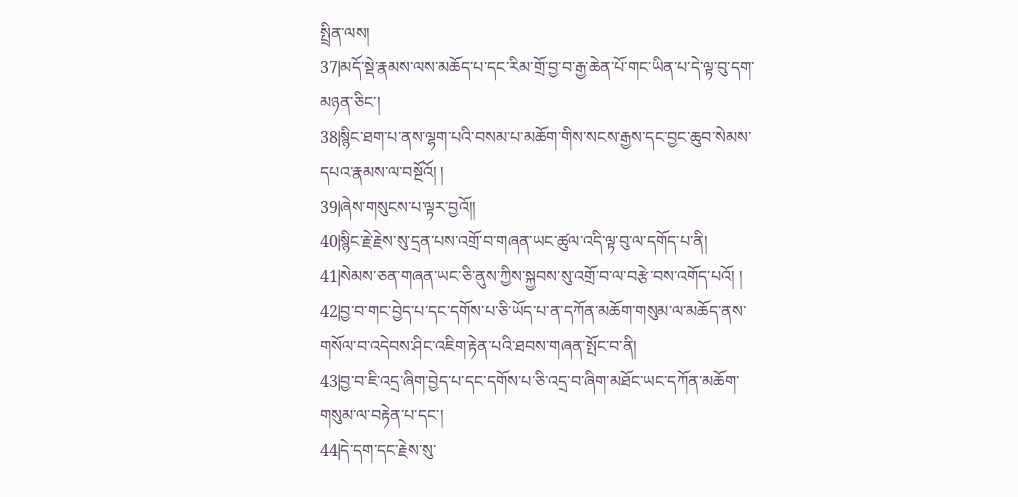སྤྲིན་ལས།
37|མདོ་སྡེ་རྣམས་ལས་མཆོད་པ་དང་རིམ་གྲོ་བྱ་བ་རྒྱ་ཆེན་པོ་གང་ཡིན་པ་དེ་ལྟ་བུ་དག་མཉན་ཅིང་།
38|སྙིང་ཐག་པ་ནས་ལྷག་པའི་བསམ་པ་མཆོག་གིས་སངས་རྒྱས་དང་བྱང་ཆུབ་སེམས་དཔའ་རྣམས་ལ་བསྔོའོ། །
39|ཞེས་གསུངས་པ་ལྟར་བྱའོ།།
40|སྙིང་རྗེ་རྗེས་སུ་དྲན་པས་འགྲོ་བ་གཞན་ཡང་ཚུལ་འདི་ལྟ་བུ་ལ་དགོད་པ་ནི།
41|སེམས་ཅན་གཞན་ཡང་ཅི་ནུས་ཀྱིས་སྐྱབས་སུ་འགྲོ་བ་ལ་བརྩེ་བས་འགོད་པའོ། །
42|བྱ་བ་གང་བྱེད་པ་དང་དགོས་པ་ཅི་ཡོད་པ་ན་དཀོན་མཆོག་གསུམ་ལ་མཆོད་ནས་གསོལ་བ་འདེབས་ཤིང་འཇིག་རྟེན་པའི་ཐབས་གཞན་སྤོང་བ་ནི།
43|བྱ་བ་ཇི་འདྲ་ཞིག་བྱེད་པ་དང་དགོས་པ་ཅི་འདྲ་བ་ཞིག་མཐོང་ཡང་དཀོན་མཆོག་གསུམ་ལ་བརྟེན་པ་དང་།
44|དེ་དག་དང་རྗེས་སུ་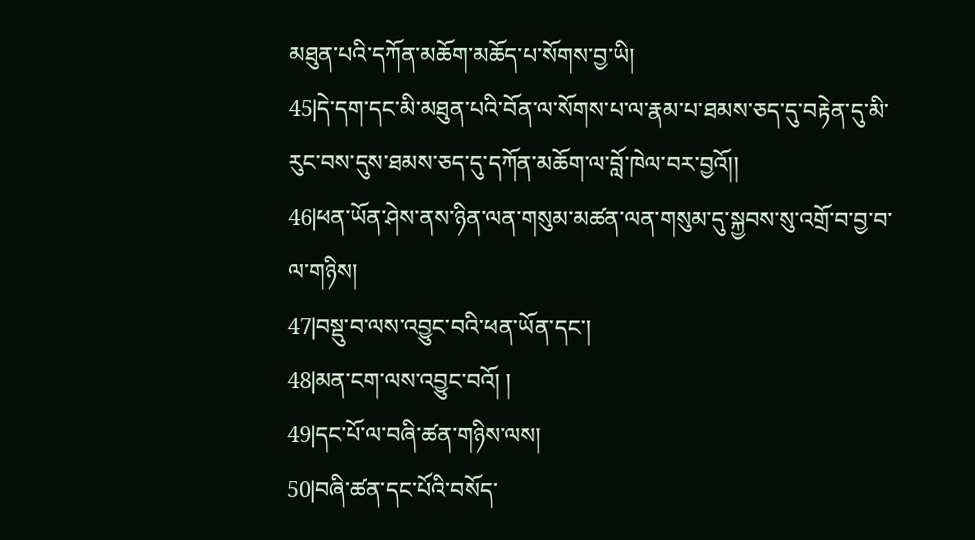མཐུན་པའི་དཀོན་མཆོག་མཆོད་པ་སོགས་བྱ་ཡི།
45|དེ་དག་དང་མི་མཐུན་པའི་བོན་ལ་སོགས་པ་ལ་རྣམ་པ་ཐམས་ཅད་དུ་བརྟེན་དུ་མི་རུང་བས་དུས་ཐམས་ཅད་དུ་དཀོན་མཆོག་ལ་བློ་ཁེལ་བར་བྱའོ།།
46|ཕན་ཡོན་ཤེས་ནས་ཉིན་ལན་གསུམ་མཚན་ལན་གསུམ་དུ་སྐྱབས་སུ་འགྲོ་བ་བྱ་བ་ལ་གཉིས།
47|བསྡུ་བ་ལས་འབྱུང་བའི་ཕན་ཡོན་དང་།
48|མན་ངག་ལས་འབྱུང་བའོ། །
49|དང་པོ་ལ་བཞི་ཚན་གཉིས་ལས།
50|བཞི་ཚན་དང་པོའི་བསོད་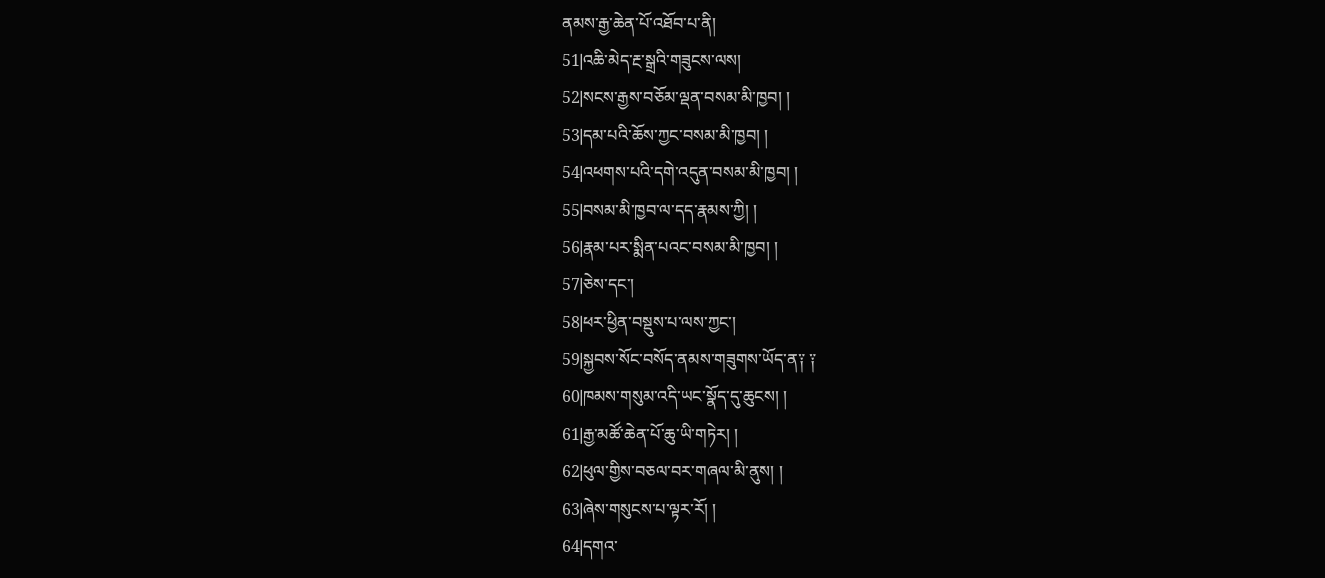ནམས་རྒྱ་ཆེན་པོ་འཐོབ་པ་ནི།
51|འཆི་མེད་རྔ་སྒྲའི་གཟུངས་ལས།
52|སངས་རྒྱས་བཅོམ་ལྡན་བསམ་མི་ཁྱབ། །
53|དམ་པའི་ཆོས་ཀྱང་བསམ་མི་ཁྱབ། །
54|འཕགས་པའི་དགེ་འདུན་བསམ་མི་ཁྱབ། །
55|བསམ་མི་ཁྱབ་ལ་དད་རྣམས་ཀྱི། །
56|རྣམ་པར་སྨིན་པའང་བསམ་མི་ཁྱབ། །
57|ཅེས་དང་།
58|ཕར་ཕྱིན་བསྡུས་པ་ལས་ཀྱང་།
59|སྐྱབས་སོང་བསོད་ནམས་གཟུགས་ཡོད་ན༑ ༑
60|ཁམས་གསུམ་འདི་ཡང་སྣོད་དུ་ཆུངས། །
61|རྒྱ་མཚོ་ཆེན་པོ་ཆུ་ཡི་གཏེར། །
62|ཕུལ་གྱིས་བཅལ་བར་གཞལ་མི་ནུས། །
63|ཞེས་གསུངས་པ་ལྟར་རོ། །
64|དགའ་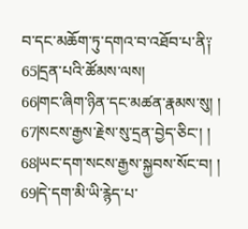བ་དང་མཆོག་ཏུ་དགའ་བ་འཐོབ་པ་ནི༑
65|དྲན་པའི་ཚོམས་ལས།
66|གང་ཞིག་ཉིན་དང་མཚན་རྣམས་སུ། །
67|སངས་རྒྱས་རྗེས་སུ་དྲན་བྱེད་ཅིང་། །
68|ཡང་དག་སངས་རྒྱས་སྐྱབས་སོང་བ། །
69|དེ་དག་མི་ཡི་རྙེད་པ་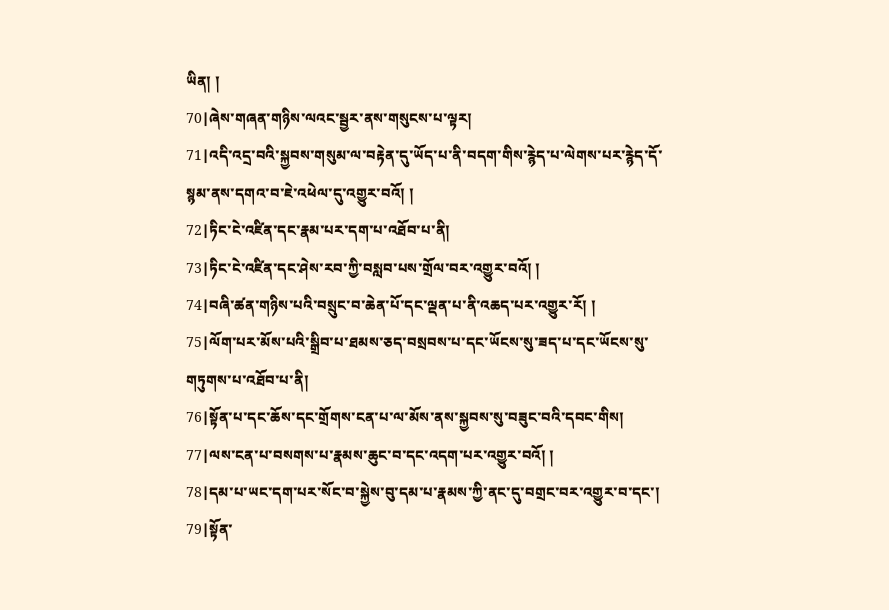ཡིན། །
70|ཞེས་གཞན་གཉིས་ལའང་སྦྱར་ནས་གསུངས་པ་ལྟར།
71|འདི་འདྲ་བའི་སྐྱབས་གསུམ་ལ་བརྟེན་དུ་ཡོད་པ་ནི་བདག་གིས་རྙེད་པ་ལེགས་པར་རྙེད་དོ་སྙམ་ནས་དགའ་བ་ཇེ་འཕེལ་དུ་འགྱུར་བའོ། །
72|ཏིང་ངེ་འཛིན་དང་རྣམ་པར་དག་པ་འཐོབ་པ་ནི།
73|ཏིང་ངེ་འཛིན་དང་ཤེས་རབ་ཀྱི་བསླབ་པས་གྲོལ་བར་འགྱུར་བའོ། །
74|བཞི་ཚན་གཉིས་པའི་བསྲུང་བ་ཆེན་པོ་དང་ལྡན་པ་ནི་འཆད་པར་འགྱུར་རོ། །
75|ལོག་པར་མོས་པའི་སྒྲིབ་པ་ཐམས་ཅད་བསྲབས་པ་དང་ཡོངས་སུ་ཟད་པ་དང་ཡོངས་སུ་གཏུགས་པ་འཐོབ་པ་ནི།
76|སྟོན་པ་དང་ཆོས་དང་གྲོགས་ངན་པ་ལ་མོས་ནས་སྐྱབས་སུ་བཟུང་བའི་དབང་གིས།
77|ལས་ངན་པ་བསགས་པ་རྣམས་ཆུང་བ་དང་འདག་པར་འགྱུར་བའོ། །
78|དམ་པ་ཡང་དག་པར་སོང་བ་སྐྱེས་བུ་དམ་པ་རྣམས་ཀྱི་ནང་དུ་བགྲང་བར་འགྱུར་བ་དང་།
79|སྟོན་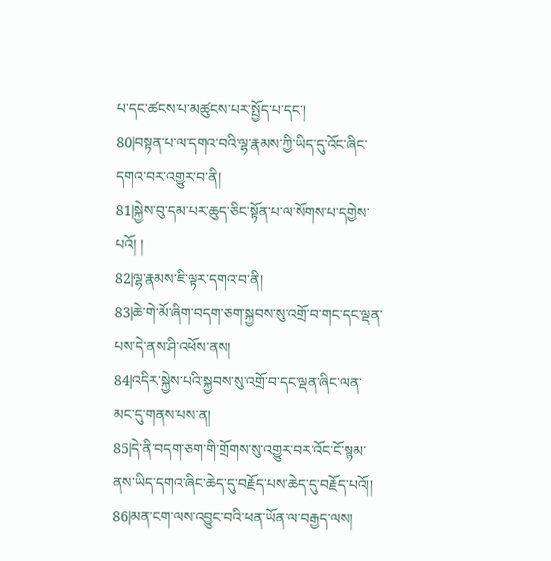པ་དང་ཚངས་པ་མཚུངས་པར་སྤྱོད་པ་དང་།
80|བསྟན་པ་ལ་དགའ་བའི་ལྷ་རྣམས་ཀྱི་ཡིད་དུ་འོང་ཞིང་དགའ་བར་འགྱུར་བ་ནི།
81|སྐྱེས་བུ་དམ་པར་ཆུད་ཅིང་སྟོན་པ་ལ་སོགས་པ་དགྱེས་པའོ། །
82|ལྷ་རྣམས་ཇི་ལྟར་དགའ་བ་ནི།
83|ཆེ་གེ་མོ་ཞིག་བདག་ཅག་སྐྱབས་སུ་འགྲོ་བ་གང་དང་ལྡན་པས་དེ་ནས་ཤི་འཕོས་ནས།
84|འདིར་སྐྱེས་པའི་སྐྱབས་སུ་འགྲོ་བ་དང་ལྡན་ཞིང་ལན་མང་དུ་གནས་པས་ན།
85|དེ་ནི་བདག་ཅག་གི་གྲོགས་སུ་འགྱུར་བར་འོང་ངོ་སྙམ་ནས་ཡིད་དགའ་ཞིང་ཆེད་དུ་བརྗོད་པས་ཆེད་དུ་བརྗོད་པའོ།།
86|མན་ངག་ལས་འབྱུང་བའི་ཕན་ཡོན་ལ་བརྒྱད་ལས།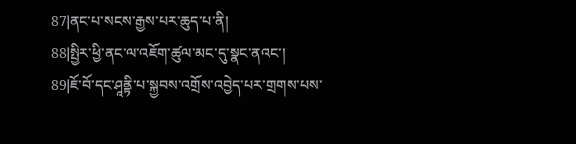87|ནང་པ་སངས་རྒྱས་པར་ཆུད་པ་ནི།
88|སྤྱིར་ཕྱི་ནང་ལ་འཇོག་ཚུལ་མང་དུ་སྣང་ནའང་།
89|ཇོ་བོ་དང་ཤཱནྟི་པ་སྐྱབས་འགྲོས་འབྱེད་པར་གྲགས་པས་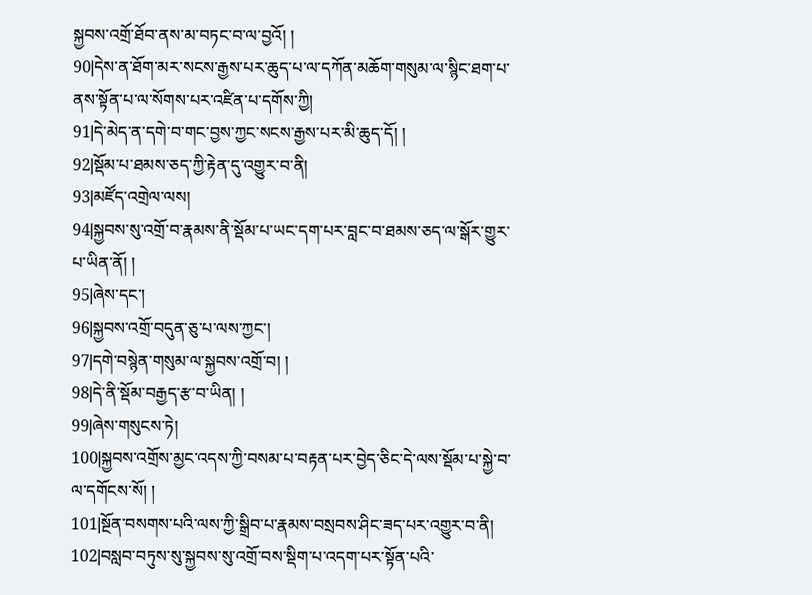སྐྱབས་འགྲོ་ཐོབ་ནས་མ་བཏང་བ་ལ་བྱའོ། །
90|དེས་ན་ཐོག་མར་སངས་རྒྱས་པར་ཆུད་པ་ལ་དཀོན་མཆོག་གསུམ་ལ་སྙིང་ཐག་པ་ནས་སྟོན་པ་ལ་སོགས་པར་འཛིན་པ་དགོས་ཀྱི།
91|དེ་མེད་ན་དགེ་བ་གང་བྱས་ཀྱང་སངས་རྒྱས་པར་མི་ཆུད་དོ། །
92|སྡོམ་པ་ཐམས་ཅད་ཀྱི་རྟེན་དུ་འགྱུར་བ་ནི།
93|མཛོད་འགྲེལ་ལས།
94|སྐྱབས་སུ་འགྲོ་བ་རྣམས་ནི་སྡོམ་པ་ཡང་དག་པར་བླང་བ་ཐམས་ཅད་ལ་སྒོར་གྱུར་པ་ཡིན་ནོ། །
95|ཞེས་དང་།
96|སྐྱབས་འགྲོ་བདུན་ཅུ་པ་ལས་ཀྱང་།
97|དགེ་བསྙེན་གསུམ་ལ་སྐྱབས་འགྲོ་བ། །
98|དེ་ནི་སྡོམ་བརྒྱད་རྩ་བ་ཡིན། །
99|ཞེས་གསུངས་ཏེ།
100|སྐྱབས་འགྲོས་མྱང་འདས་ཀྱི་བསམ་པ་བརྟན་པར་བྱེད་ཅིང་དེ་ལས་སྡོམ་པ་སྐྱེ་བ་ལ་དགོངས་སོ། །
101|སྔོན་བསགས་པའི་ལས་ཀྱི་སྒྲིབ་པ་རྣམས་བསྲབས་ཤིང་ཟད་པར་འགྱུར་བ་ནི།
102|བསླབ་བཏུས་སུ་སྐྱབས་སུ་འགྲོ་བས་སྡིག་པ་འདག་པར་སྟོན་པའི་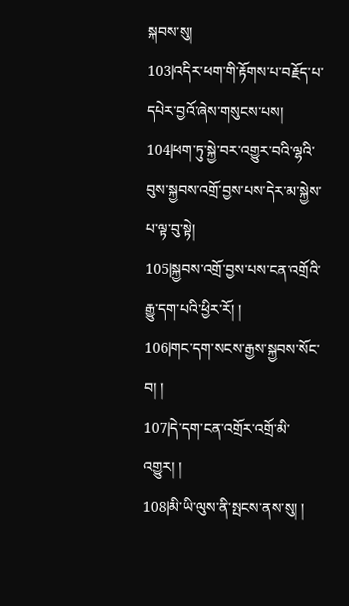སྐབས་སུ།
103|འདིར་ཕག་གི་རྟོགས་པ་བརྗོད་པ་དཔེར་བྱའོ་ཞེས་གསུངས་པས།
104|ཕག་ཏུ་སྐྱེ་བར་འགྱུར་བའི་ལྷའི་བུས་སྐྱབས་འགྲོ་བྱས་པས་དེར་མ་སྐྱེས་པ་ལྟ་བུ་སྟེ།
105|སྐྱབས་འགྲོ་བྱས་པས་ངན་འགྲོའི་རྒྱུ་དག་པའི་ཕྱིར་རོ། །
106|གང་དག་སངས་རྒྱས་སྐྱབས་སོང་བ། །
107|དེ་དག་ངན་འགྲོར་འགྲོ་མི་འགྱུར། །
108|མི་ཡི་ལུས་ནི་སྤངས་ནས་སུ། །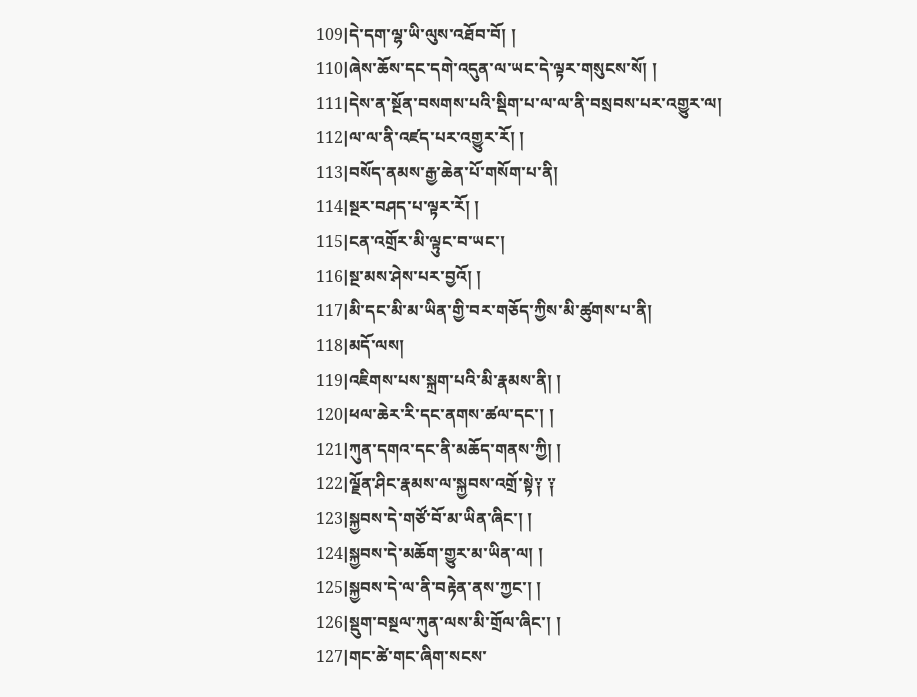109|དེ་དག་ལྷ་ཡི་ལུས་འཐོབ་བོ། །
110|ཞེས་ཆོས་དང་དགེ་འདུན་ལ་ཡང་དེ་ལྟར་གསུངས་སོ། །
111|དེས་ན་སྔོན་བསགས་པའི་སྡིག་པ་ལ་ལ་ནི་བསྲབས་པར་འགྱུར་ལ།
112|ལ་ལ་ནི་འཛད་པར་འགྱུར་རོ། །
113|བསོད་ནམས་རྒྱ་ཆེན་པོ་གསོག་པ་ནི།
114|སྔར་བཤད་པ་ལྟར་རོ། །
115|ངན་འགྲོར་མི་ལྟུང་བ་ཡང་།
116|སྔ་མས་ཤེས་པར་བྱའོ། །
117|མི་དང་མི་མ་ཡིན་གྱི་བར་གཅོད་ཀྱིས་མི་ཚུགས་པ་ནི།
118|མདོ་ལས།
119|འཇིགས་པས་སྐྲག་པའི་མི་རྣམས་ནི། །
120|ཕལ་ཆེར་རི་དང་ནགས་ཚལ་དང་། །
121|ཀུན་དགའ་དང་ནི་མཆོད་གནས་ཀྱི། །
122|ལྗོན་ཤིང་རྣམས་ལ་སྐྱབས་འགྲོ་སྟེ༑ ༑
123|སྐྱབས་དེ་གཙོ་བོ་མ་ཡིན་ཞིང་། །
124|སྐྱབས་དེ་མཆོག་གྱུར་མ་ཡིན་ལ། །
125|སྐྱབས་དེ་ལ་ནི་བརྟེན་ནས་ཀྱང་། །
126|སྡུག་བསྔལ་ཀུན་ལས་མི་གྲོལ་ཞིང་། །
127|གང་ཚེ་གང་ཞིག་སངས་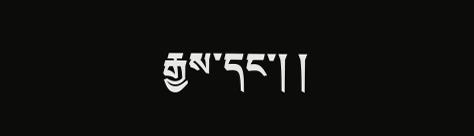རྒྱས་དང་། །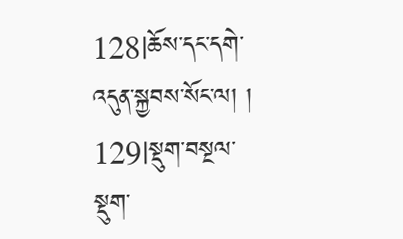128|ཆོས་དང་དགེ་འདུན་སྐྱབས་སོང་ལ། །
129|སྡུག་བསྔལ་སྡུག་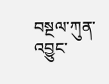བསྔལ་ཀུན་འབྱུང་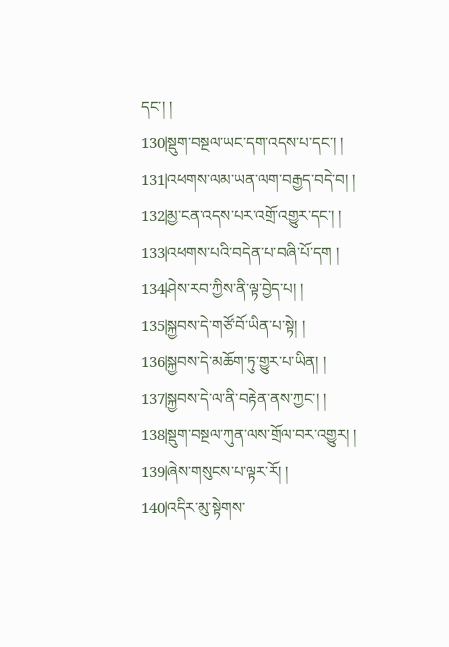དང་། །
130|སྡུག་བསྔལ་ཡང་དག་འདས་པ་དང་། །
131|འཕགས་ལམ་ཡན་ལག་བརྒྱད་བདེ་བ། །
132|མྱ་ངན་འདས་པར་འགྲོ་འགྱུར་དང་། །
133|འཕགས་པའི་བདེན་པ་བཞི་པོ་དག །
134|ཤེས་རབ་ཀྱིས་ནི་ལྟ་བྱེད་པ། །
135|སྐྱབས་དེ་གཙོ་བོ་ཡིན་པ་སྟེ། །
136|སྐྱབས་དེ་མཆོག་ཏུ་གྱུར་པ་ཡིན། །
137|སྐྱབས་དེ་ལ་ནི་བརྟེན་ནས་ཀྱང་། །
138|སྡུག་བསྔལ་ཀུན་ལས་གྲོལ་བར་འགྱུར། །
139|ཞེས་གསུངས་པ་ལྟར་རོ། །
140|འདིར་མུ་སྟེགས་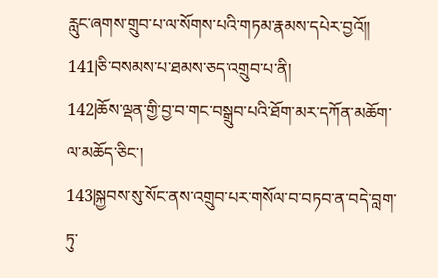རླུང་ཞགས་གྲུབ་པ་ལ་སོགས་པའི་གཏམ་རྣམས་དཔེར་བྱའོ།།
141|ཅི་བསམས་པ་ཐམས་ཅད་འགྲུབ་པ་ནི།
142|ཆོས་ལྡན་གྱི་བྱ་བ་གང་བསྒྲུབ་པའི་ཐོག་མར་དཀོན་མཆོག་ལ་མཆོད་ཅིང་།
143|སྐྱབས་སུ་སོང་ནས་འགྲུབ་པར་གསོལ་བ་བཏབ་ན་བདེ་བླག་ཏུ་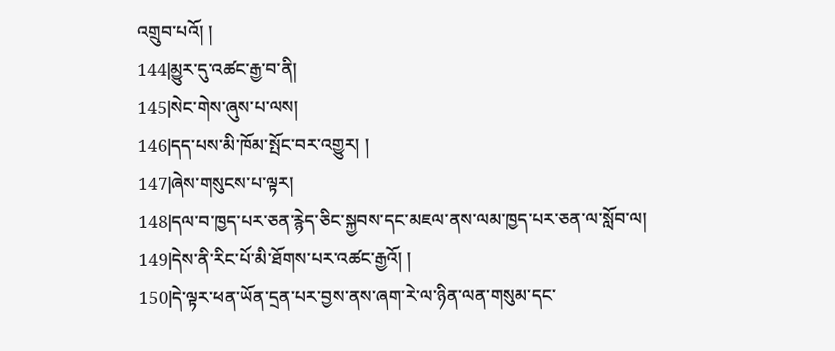འགྲུབ་པའོ། །
144|མྱུར་དུ་འཚང་རྒྱ་བ་ནི།
145|སེང་གེས་ཞུས་པ་ལས།
146|དད་པས་མི་ཁོམ་སྤོང་བར་འགྱུར། །
147|ཞེས་གསུངས་པ་ལྟར།
148|དལ་བ་ཁྱད་པར་ཅན་རྙེད་ཅིང་སྐྱབས་དང་མཇལ་ནས་ལམ་ཁྱད་པར་ཅན་ལ་སློབ་ལ།
149|དེས་ནི་རིང་པོ་མི་ཐོགས་པར་འཚང་རྒྱའོ། །
150|དེ་ལྟར་ཕན་ཡོན་དྲན་པར་བྱས་ནས་ཞག་རེ་ལ་ཉིན་ལན་གསུམ་དང་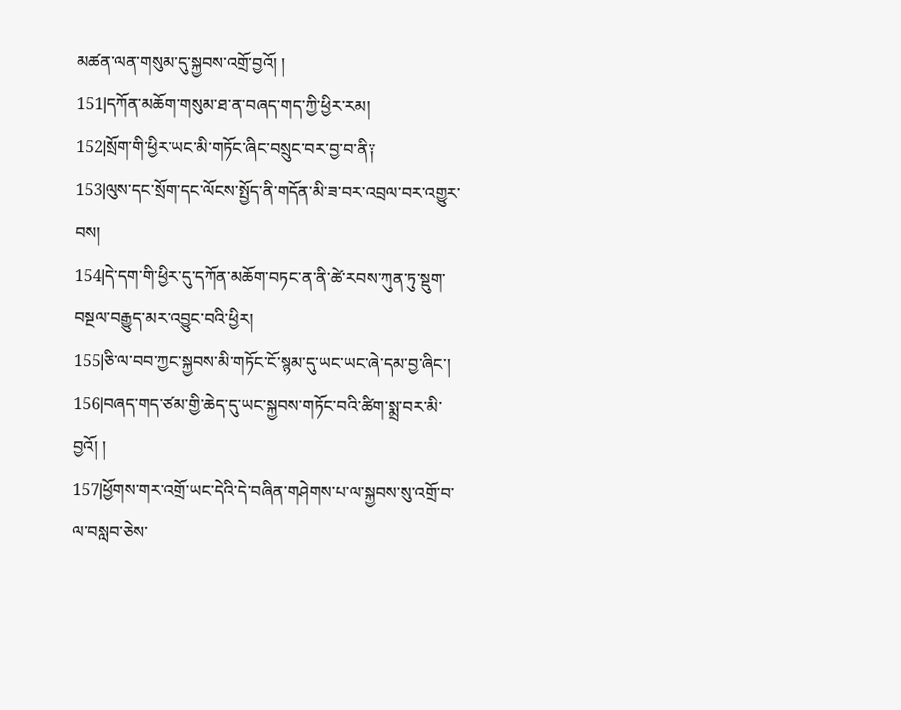མཚན་ལན་གསུམ་དུ་སྐྱབས་འགྲོ་བྱའོ། །
151|དཀོན་མཆོག་གསུམ་ཐ་ན་བཞད་གད་ཀྱི་ཕྱིར་རམ།
152|སྲོག་གི་ཕྱིར་ཡང་མི་གཏོང་ཞིང་བསྲུང་བར་བྱ་བ་ནི༑
153|ལུས་དང་སྲོག་དང་ལོངས་སྤྱོད་ནི་གདོན་མི་ཟ་བར་འབྲལ་བར་འགྱུར་བས།
154|དེ་དག་གི་ཕྱིར་དུ་དཀོན་མཆོག་བཏང་ན་ནི་ཚེ་རབས་ཀུན་ཏུ་སྡུག་བསྔལ་བརྒྱུད་མར་འབྱུང་བའི་ཕྱིར།
155|ཅི་ལ་བབ་ཀྱང་སྐྱབས་མི་གཏོང་ངོ་སྙམ་དུ་ཡང་ཡང་ཞེ་དམ་བྱ་ཞིང་།
156|བཞད་གད་ཙམ་གྱི་ཆེད་དུ་ཡང་སྐྱབས་གཏོང་བའི་ཚིག་སྨྲ་བར་མི་བྱའོ། །
157|ཕྱོགས་གར་འགྲོ་ཡང་དེའི་དེ་བཞིན་གཤེགས་པ་ལ་སྐྱབས་སུ་འགྲོ་བ་ལ་བསླབ་ཅེས་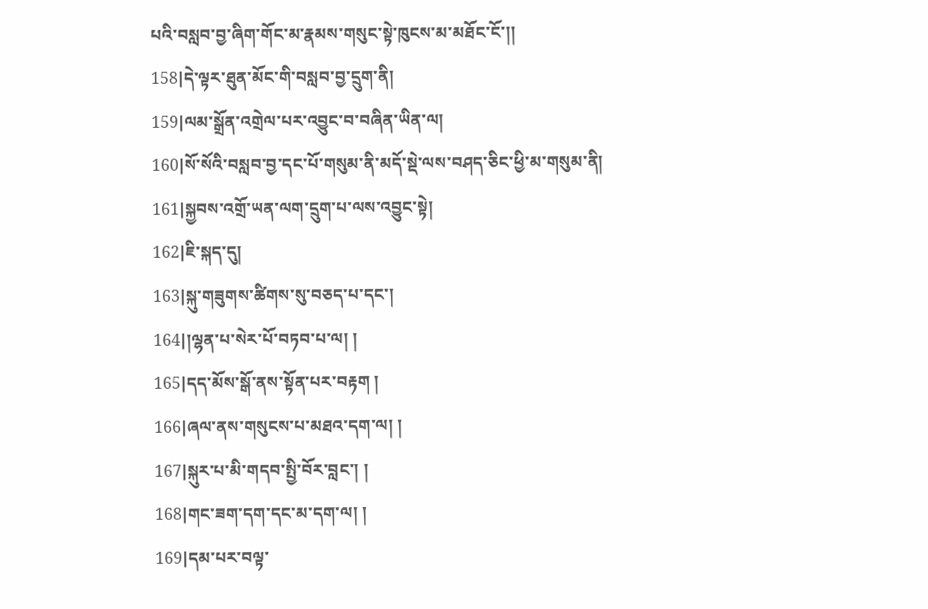པའི་བསླབ་བྱ་ཞིག་གོང་མ་རྣམས་གསུང་སྟེ་ཁུངས་མ་མཐོང་ངོ་།།
158|དེ་ལྟར་ཐུན་མོང་གི་བསླབ་བྱ་དྲུག་ནི།
159|ལམ་སྒྲོན་འགྲེལ་པར་འབྱུང་བ་བཞིན་ཡིན་ལ།
160|སོ་སོའི་བསླབ་བྱ་དང་པོ་གསུམ་ནི་མདོ་སྡེ་ལས་བཤད་ཅིང་ཕྱི་མ་གསུམ་ནི།
161|སྐྱབས་འགྲོ་ཡན་ལག་དྲུག་པ་ལས་འབྱུང་སྟེ།
162|ཇི་སྐད་དུ།
163|སྐུ་གཟུགས་ཚིགས་སུ་བཅད་པ་དང་།
164|།ལྷན་པ་སེར་པོ་བཏབ་པ་ལ། །
165|དད་མོས་སྒོ་ནས་སྟོན་པར་བརྟག །
166|ཞལ་ནས་གསུངས་པ་མཐའ་དག་ལ། །
167|སྐུར་པ་མི་གདབ་སྤྱི་བོར་བླང་། །
168|གང་ཟག་དག་དང་མ་དག་ལ། །
169|དམ་པར་བལྟ་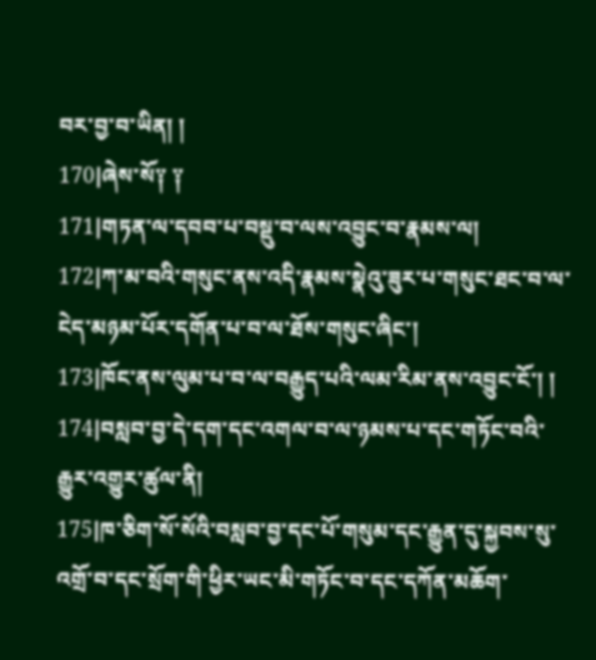བར་བྱ་བ་ཡིན། །
170|ཞེས་སོ༑ ༑
171|གཏན་ལ་དབབ་པ་བསྡུ་བ་ལས་འབྱུང་བ་རྣམས་ལ།
172|ཀ་མ་བའི་གསུང་ནས་འདི་རྣམས་སྣེའུ་ཟུར་པ་གསུང་ཐང་བ་ལ་ངེད་མཉམ་པོར་དགོན་པ་བ་ལ་ཐོས་གསུང་ཞིང་།
173|ཁོང་ནས་ལུམ་པ་བ་ལ་བརྒྱུད་པའི་ལམ་རིམ་ནས་འབྱུང་ངོ་། །
174|བསླབ་བྱ་དེ་དག་དང་འགལ་བ་ལ་ཉམས་པ་དང་གཏོང་བའི་རྒྱུར་འགྱུར་ཚུལ་ནི།
175|ཁ་ཅིག་སོ་སོའི་བསླབ་བྱ་དང་པོ་གསུམ་དང་རྒྱུན་དུ་སྐྱབས་སུ་འགྲོ་བ་དང་སྲོག་གི་ཕྱིར་ཡང་མི་གཏོང་བ་དང་དཀོན་མཆོག་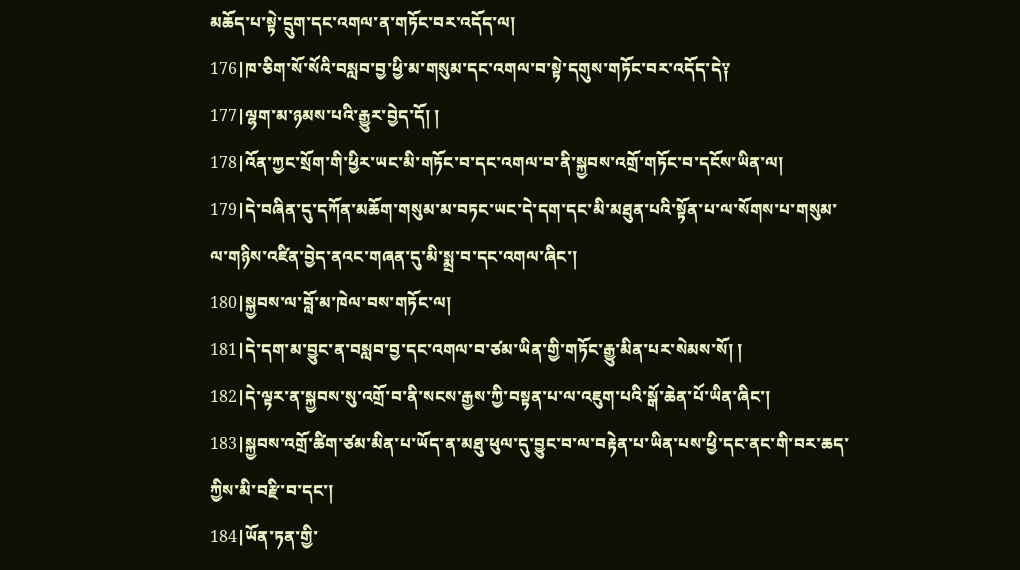མཆོད་པ་སྟེ་དྲུག་དང་འགལ་ན་གཏོང་བར་འདོད་ལ།
176|ཁ་ཅིག་སོ་སོའི་བསླབ་བྱ་ཕྱི་མ་གསུམ་དང་འགལ་བ་སྟེ་དགུས་གཏོང་བར་འདོད་དེ༑
177|ལྷག་མ་ཉམས་པའི་རྒྱུར་བྱེད་དོ། །
178|འོན་ཀྱང་སྲོག་གི་ཕྱིར་ཡང་མི་གཏོང་བ་དང་འགལ་བ་ནི་སྐྱབས་འགྲོ་གཏོང་བ་དངོས་ཡིན་ལ།
179|དེ་བཞིན་དུ་དཀོན་མཆོག་གསུམ་མ་བཏང་ཡང་དེ་དག་དང་མི་མཐུན་པའི་སྟོན་པ་ལ་སོགས་པ་གསུམ་ལ་གཉིས་འཛིན་བྱེད་ནའང་གཞན་དུ་མི་སྨྲ་བ་དང་འགལ་ཞིང་།
180|སྐྱབས་ལ་བློ་མ་ཁེལ་བས་གཏོང་ལ།
181|དེ་དག་མ་བྱུང་ན་བསླབ་བྱ་དང་འགལ་བ་ཙམ་ཡིན་གྱི་གཏོང་རྒྱུ་མིན་པར་སེམས་སོ། །
182|དེ་ལྟར་ན་སྐྱབས་སུ་འགྲོ་བ་ནི་སངས་རྒྱས་ཀྱི་བསྟན་པ་ལ་འཇུག་པའི་སྒོ་ཆེན་པོ་ཡིན་ཞིང་།
183|སྐྱབས་འགྲོ་ཚིག་ཙམ་མིན་པ་ཡོད་ན་མཐུ་ཕུལ་དུ་བྱུང་བ་ལ་བརྟེན་པ་ཡིན་པས་ཕྱི་དང་ནང་གི་བར་ཆད་ཀྱིས་མི་བརྫི་བ་དང་།
184|ཡོན་ཏན་གྱི་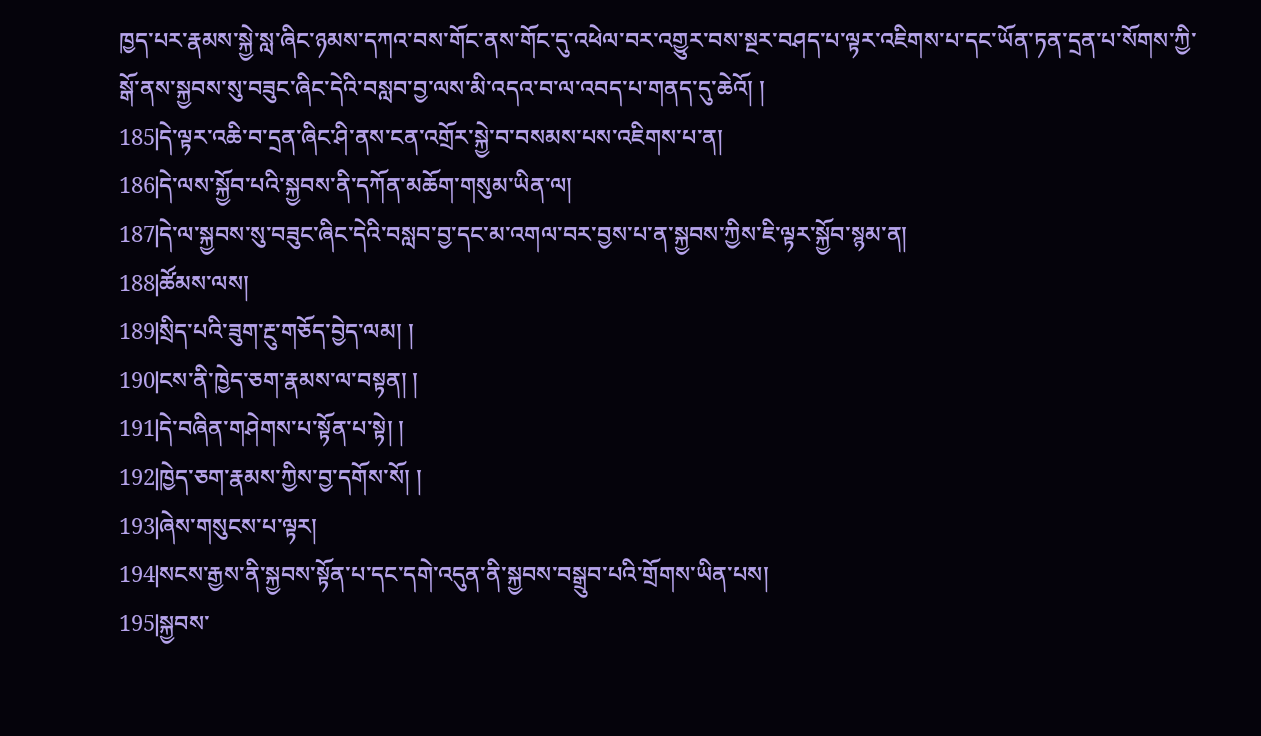ཁྱད་པར་རྣམས་སྐྱེ་སླ་ཞིང་ཉམས་དཀའ་བས་གོང་ནས་གོང་དུ་འཕེལ་བར་འགྱུར་བས་སྔར་བཤད་པ་ལྟར་འཇིགས་པ་དང་ཡོན་ཏན་དྲན་པ་སོགས་ཀྱི་སྒོ་ནས་སྐྱབས་སུ་བཟུང་ཞིང་དེའི་བསླབ་བྱ་ལས་མི་འདའ་བ་ལ་འབད་པ་གནད་དུ་ཆེའོ། །
185|དེ་ལྟར་འཆི་བ་དྲན་ཞིང་ཤི་ནས་ངན་འགྲོར་སྐྱེ་བ་བསམས་པས་འཇིགས་པ་ན།
186|དེ་ལས་སྐྱོབ་པའི་སྐྱབས་ནི་དཀོན་མཆོག་གསུམ་ཡིན་ལ།
187|དེ་ལ་སྐྱབས་སུ་བཟུང་ཞིང་དེའི་བསླབ་བྱ་དང་མ་འགལ་བར་བྱས་པ་ན་སྐྱབས་ཀྱིས་ཇི་ལྟར་སྐྱོབ་སྙམ་ན།
188|ཚོམས་ལས།
189|སྲིད་པའི་ཟུག་རྔུ་གཅོད་བྱེད་ལམ། །
190|ངས་ནི་ཁྱེད་ཅག་རྣམས་ལ་བསྟན། །
191|དེ་བཞིན་གཤེགས་པ་སྟོན་པ་སྟེ། །
192|ཁྱེད་ཅག་རྣམས་ཀྱིས་བྱ་དགོས་སོ། །
193|ཞེས་གསུངས་པ་ལྟར།
194|སངས་རྒྱས་ནི་སྐྱབས་སྟོན་པ་དང་དགེ་འདུན་ནི་སྐྱབས་བསྒྲུབ་པའི་གྲོགས་ཡིན་པས།
195|སྐྱབས་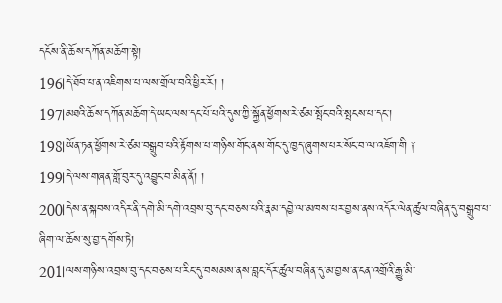དངོས་ནི་ཆོས་དཀོན་མཆོག་སྟེ།
196|དེ་ཐོབ་པ་ན་འཇིགས་པ་ལས་གྲོལ་བའི་ཕྱིར་རོ། །
197|མཐའི་ཆོས་དཀོན་མཆོག་དེ་ཡང་ལས་དང་པོ་པའི་དུས་ཀྱི་སྐྱོན་ཕྱོགས་རེ་ཙམ་སྤོང་བའི་སྤངས་པ་དང་།
198|ཡོན་ཏན་ཕྱོགས་རེ་ཙམ་བསྒྲུབ་པའི་རྟོགས་པ་གཉིས་གོང་ནས་གོང་དུ་ཁྱད་ཞུགས་པར་སོང་བ་ལ་འཇོག་གི ༑
199|དེ་ལས་གཞན་གློ་བུར་དུ་འབྱུང་བ་མིན་ནོ། །
200|དེས་ན་སྐབས་འདིར་ནི་དགེ་མི་དགེ་འབྲས་བུ་དང་བཅས་པའི་རྣམ་དབྱེ་ལ་མཁས་པར་བྱས་ནས་འདོར་ལེན་ཚུལ་བཞིན་དུ་བསྒྲུབ་པ་ཞིག་ལ་ཆོས་སུ་བྱ་དགོས་ཏེ།
201|ལས་གཉིས་འབྲས་བུ་དང་བཅས་པ་རིང་དུ་བསམས་ནས་བླང་དོར་ཚུལ་བཞིན་དུ་མ་བྱས་ན་ངན་འགྲོའི་རྒྱུ་མི་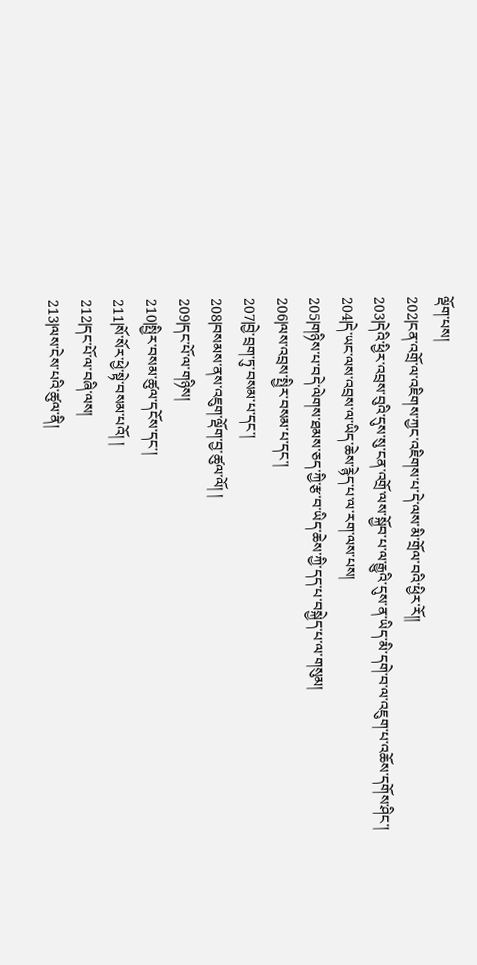ལྡོག་པས།
202|ངན་འགྲོ་ལ་འཇིགས་ཀྱང་འཇིགས་པ་དེ་ལས་མི་གྲོལ་བའི་ཕྱིར་རོ།།
203|དེའི་ཕྱིར་འབྲས་བུའི་དུས་སུ་ངན་འགྲོ་ལས་སྐྱོབ་པ་ལ་རྒྱུའི་དུས་ན་ཡིད་མི་དགེ་བ་ལ་འཇུག་པ་འཆོས་དགོས་ཤིང་།
204|དེ་ཡང་ལས་འབྲས་ལ་ཡིད་ཆེས་རྙེད་པ་ལ་རག་ལས་པས།
205|གཉིས་པ་བདེ་ལེགས་ཐམས་ཅད་ཀྱི་རྩ་བ་ཡིད་ཆེས་ཀྱི་དད་པ་བསྐྱེད་པ་ལ་གསུམ།
206|ལས་འབྲས་སྤྱིར་བསམ་པ་དང་།
207|བྱེ་བྲག་ཏུ་བསམ་པ་དང་།
208|བསམས་ནས་འཇུག་ལྡོག་བྱ་ཚུལ་ལོ། །
209|དང་པོ་ལ་གཉིས།
210|སྤྱིར་བསམ་ཚུལ་དངོས་དང་།
211|སོ་སོར་ཕྱེ་སྟེ་བསམ་པའོ། །
212|དང་པོ་ལ་བཞི་ལས།
213|ལས་ངེས་པའི་ཚུལ་ནི།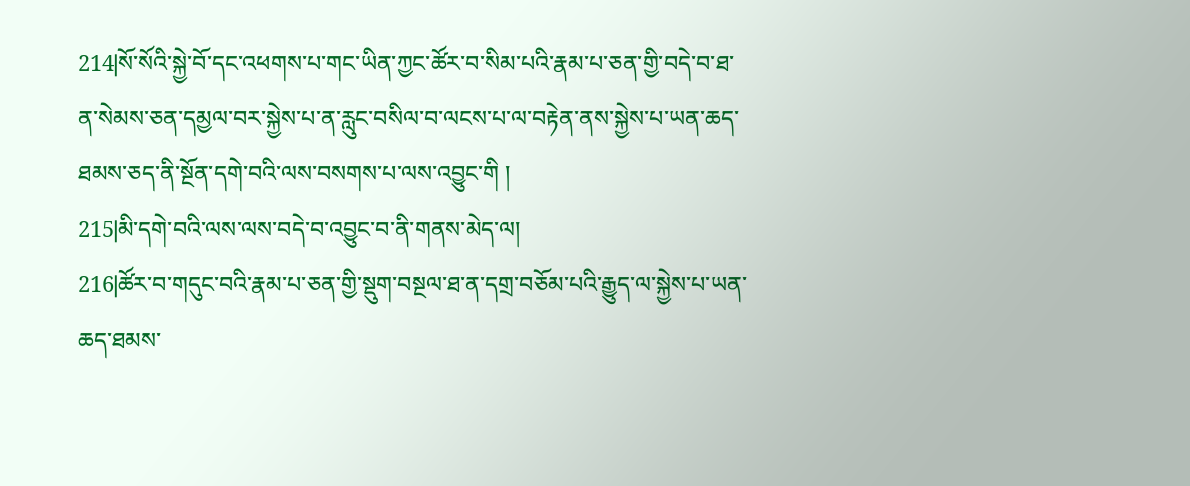214|སོ་སོའི་སྐྱེ་བོ་དང་འཕགས་པ་གང་ཡིན་ཀྱང་ཚོར་བ་སིམ་པའི་རྣམ་པ་ཅན་གྱི་བདེ་བ་ཐ་ན་སེམས་ཅན་དམྱལ་བར་སྐྱེས་པ་ན་རླུང་བསིལ་བ་ལངས་པ་ལ་བརྟེན་ནས་སྐྱེས་པ་ཡན་ཆད་ཐམས་ཅད་ནི་སྔོན་དགེ་བའི་ལས་བསགས་པ་ལས་འབྱུང་གི །
215|མི་དགེ་བའི་ལས་ལས་བདེ་བ་འབྱུང་བ་ནི་གནས་མེད་ལ།
216|ཚོར་བ་གདུང་བའི་རྣམ་པ་ཅན་གྱི་སྡུག་བསྔལ་ཐ་ན་དགྲ་བཅོམ་པའི་རྒྱུད་ལ་སྐྱེས་པ་ཡན་ཆད་ཐམས་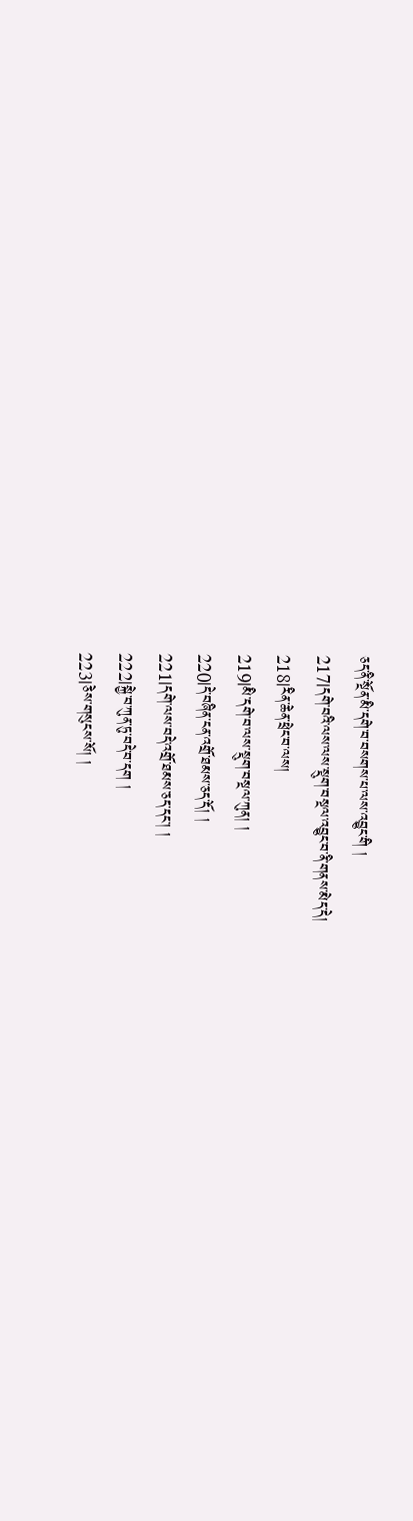ཅད་ནི་སྔོན་མི་དགེ་བ་བསགས་པ་ལས་འབྱུང་གི །
217|དགེ་བའི་ལས་ལས་སྡུག་བསྔལ་འབྱུང་བ་ནི་གནས་མེད་དེ།
218|རིན་ཆེན་ཕྲེང་བ་ལས།
219|མི་དགེ་བ་ལས་སྡུག་བསྔལ་ཀུན། །
220|དེ་བཞིན་ངན་འགྲོ་ཐམས་ཅད་དོ། །
221|དགེ་ལས་བདེ་འགྲོ་ཐམས་ཅད་དང་། །
222|སྐྱེ་བ་ཀུན་ཏུ་བདེ་བ་དག །
223|ཅེས་གསུངས་སོ། །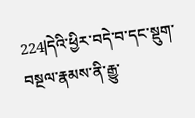224|དེའི་ཕྱིར་བདེ་བ་དང་སྡུག་བསྔལ་རྣམས་ནི་རྒྱུ་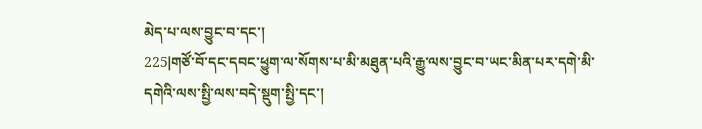མེད་པ་ལས་བྱུང་བ་དང་།
225|གཙོ་བོ་དང་དབང་ཕྱུག་ལ་སོགས་པ་མི་མཐུན་པའི་རྒྱུ་ལས་བྱུང་བ་ཡང་མིན་པར་དགེ་མི་དགེའི་ལས་སྤྱི་ལས་བདེ་སྡུག་སྤྱི་དང་།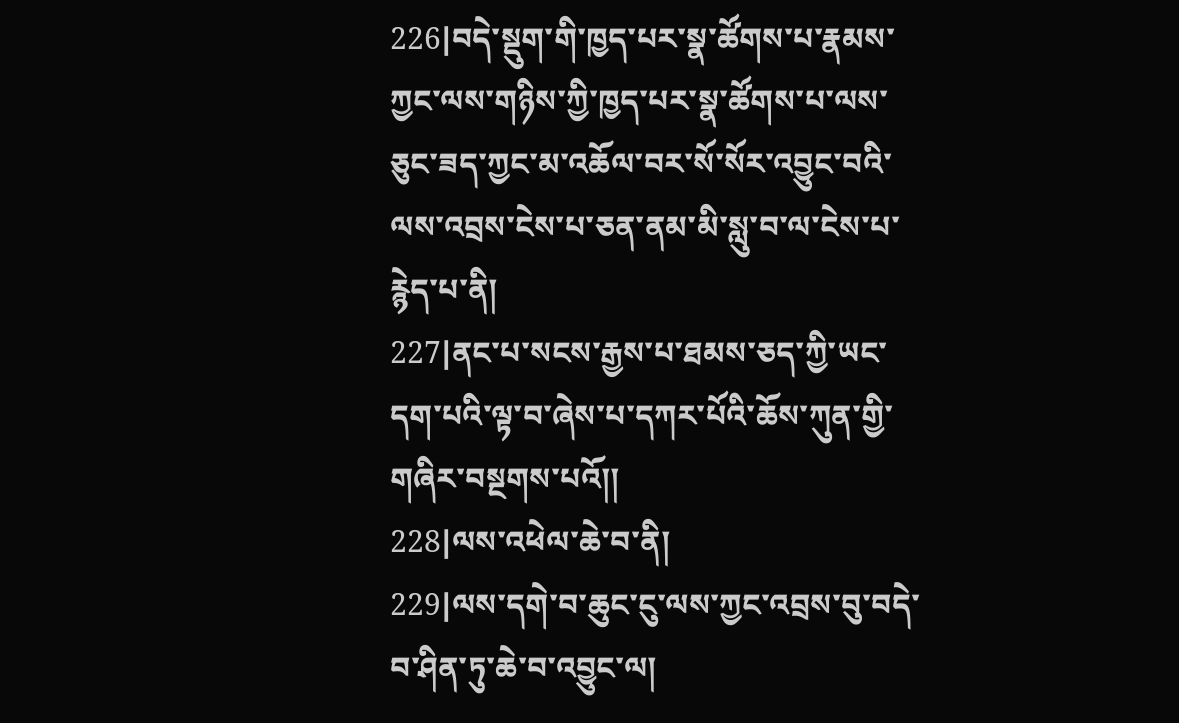226|བདེ་སྡུག་གི་ཁྱད་པར་སྣ་ཚོགས་པ་རྣམས་ཀྱང་ལས་གཉིས་ཀྱི་ཁྱད་པར་སྣ་ཚོགས་པ་ལས་ཅུང་ཟད་ཀྱང་མ་འཆོལ་བར་སོ་སོར་འབྱུང་བའི་ལས་འབྲས་ངེས་པ་ཅན་ནམ་མི་སླུ་བ་ལ་ངེས་པ་རྙེད་པ་ནི།
227|ནང་པ་སངས་རྒྱས་པ་ཐམས་ཅད་ཀྱི་ཡང་དག་པའི་ལྟ་བ་ཞེས་པ་དཀར་པོའི་ཆོས་ཀུན་གྱི་གཞིར་བསྔགས་པའོ།།
228|ལས་འཕེལ་ཆེ་བ་ནི།
229|ལས་དགེ་བ་ཆུང་ངུ་ལས་ཀྱང་འབྲས་བུ་བདེ་བ་ཤིན་ཏུ་ཆེ་བ་འབྱུང་ལ།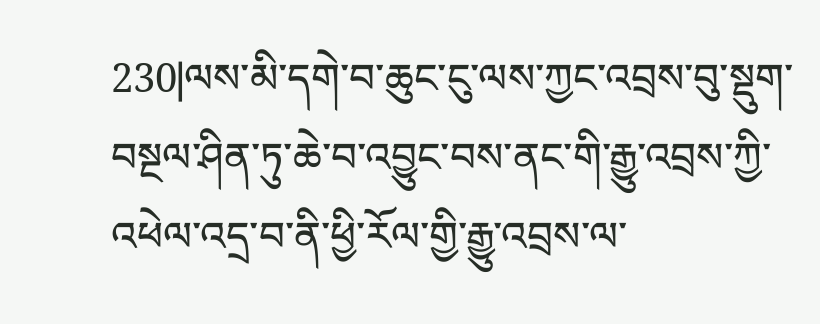230|ལས་མི་དགེ་བ་ཆུང་ངུ་ལས་ཀྱང་འབྲས་བུ་སྡུག་བསྔལ་ཤིན་ཏུ་ཆེ་བ་འབྱུང་བས་ནང་གི་རྒྱུ་འབྲས་ཀྱི་འཕེལ་འདྲ་བ་ནི་ཕྱི་རོལ་གྱི་རྒྱུ་འབྲས་ལ་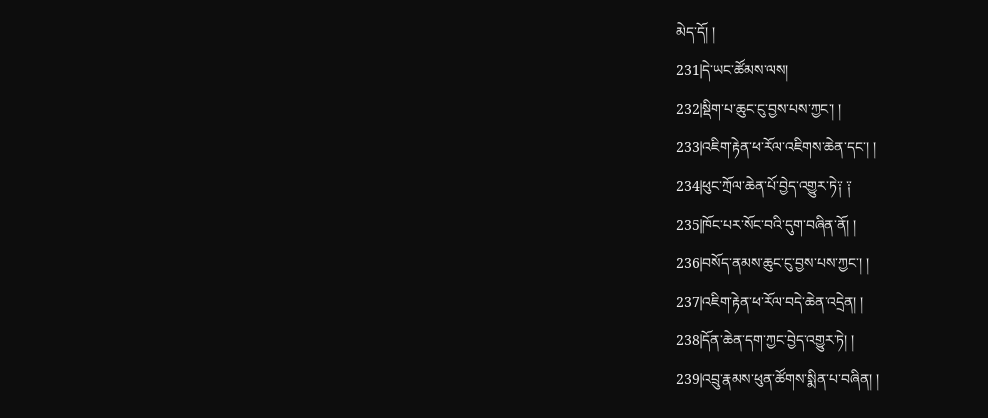མེད་དོ། །
231|དེ་ཡང་ཚོམས་ལས།
232|སྡིག་པ་ཆུང་ངུ་བྱས་པས་ཀྱང་། །
233|འཇིག་རྟེན་ཕ་རོལ་འཇིགས་ཆེན་དང་། །
234|ཕུང་ཀྲོལ་ཆེན་པོ་བྱེད་འགྱུར་ཏེ༑ ༑
235|ཁོང་པར་སོང་བའི་དུག་བཞིན་ནོ། །
236|བསོད་ནམས་ཆུང་ངུ་བྱས་པས་ཀྱང་། །
237|འཇིག་རྟེན་ཕ་རོལ་བདེ་ཆེན་འདྲེན། །
238|དོན་ཆེན་དག་ཀྱང་བྱེད་འགྱུར་ཏེ། །
239|འབྲུ་རྣམས་ཕུན་ཚོགས་སྨིན་པ་བཞིན། །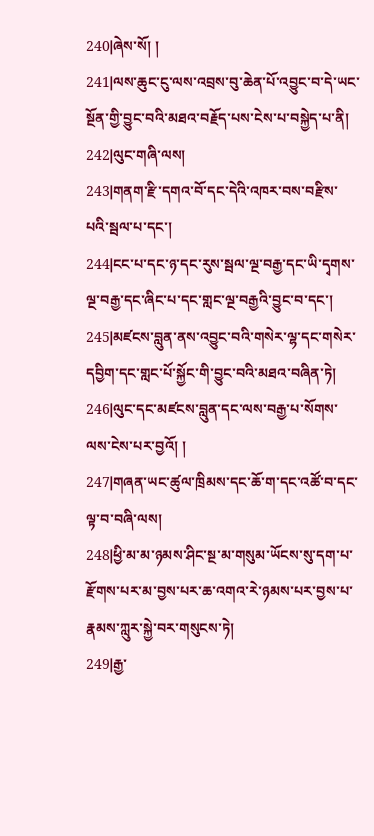240|ཞེས་སོ། །
241|ལས་ཆུང་ངུ་ལས་འབྲས་བུ་ཆེན་པོ་འབྱུང་བ་དེ་ཡང་སྔོན་གྱི་བྱུང་བའི་མཐའ་བརྗོད་པས་ངེས་པ་བསྐྱེད་པ་ནི།
242|ལུང་གཞི་ལས།
243|གནག་རྫི་དགའ་བོ་དང་དེའི་འཁར་བས་བརྫིས་པའི་སྦལ་པ་དང་།
244|ངང་པ་དང་ཉ་དང་རུས་སྦལ་ལྔ་བརྒྱ་དང་ཡི་དྭགས་ལྔ་བརྒྱ་དང་ཞིང་པ་དང་གླང་ལྔ་བརྒྱའི་བྱུང་བ་དང་།
245|མཛངས་བླུན་ནས་འབྱུང་བའི་གསེར་ལྷ་དང་གསེར་དབྱིག་དང་གླང་པོ་སྐྱོང་གི་བྱུང་བའི་མཐའ་བཞིན་ཏེ།
246|ལུང་དང་མཛངས་བླུན་དང་ལས་བརྒྱ་པ་སོགས་ལས་ངེས་པར་བྱའོ། །
247|གཞན་ཡང་ཚུལ་ཁྲིམས་དང་ཆོ་ག་དང་འཚོ་བ་དང་ལྟ་བ་བཞི་ལས།
248|ཕྱི་མ་མ་ཉམས་ཤིང་སྔ་མ་གསུམ་ཡོངས་སུ་དག་པ་རྫོགས་པར་མ་བྱས་པར་ཆ་འགའ་རེ་ཉམས་པར་བྱས་པ་རྣམས་ཀླུར་སྐྱེ་བར་གསུངས་ཏེ།
249|རྒྱ་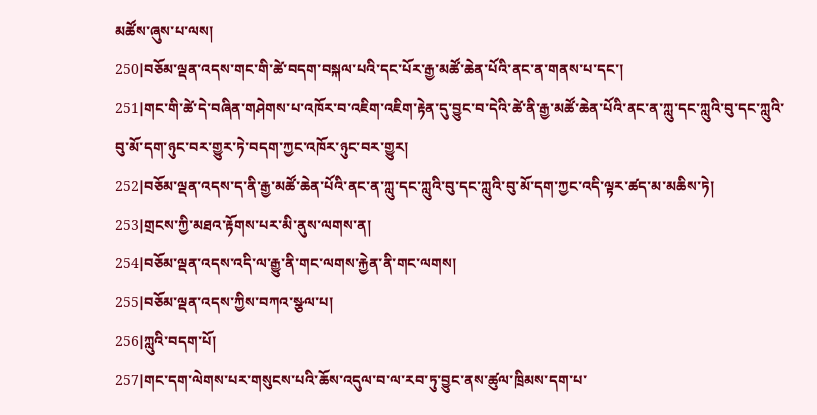མཚོས་ཞུས་པ་ལས།
250|བཅོམ་ལྡན་འདས་གང་གི་ཚེ་བདག་བསྐལ་པའི་དང་པོར་རྒྱ་མཚོ་ཆེན་པོའི་ནང་ན་གནས་པ་དང་།
251|གང་གི་ཚེ་དེ་བཞིན་གཤེགས་པ་འཁོར་བ་འཇིག་འཇིག་རྟེན་དུ་བྱུང་བ་དེའི་ཚེ་ནི་རྒྱ་མཚོ་ཆེན་པོའི་ནང་ན་ཀླུ་དང་ཀླུའི་བུ་དང་ཀླུའི་བུ་མོ་དག་ཉུང་བར་གྱུར་ཏེ་བདག་ཀྱང་འཁོར་ཉུང་བར་གྱུར།
252|བཅོམ་ལྡན་འདས་ད་ནི་རྒྱ་མཚོ་ཆེན་པོའི་ནང་ན་ཀླུ་དང་ཀླུའི་བུ་དང་ཀླུའི་བུ་མོ་དག་ཀྱང་འདི་ལྟར་ཚད་མ་མཆིས་ཏེ།
253|གྲངས་ཀྱི་མཐའ་རྟོགས་པར་མི་ནུས་ལགས་ན།
254|བཅོམ་ལྡན་འདས་འདི་ལ་རྒྱུ་ནི་གང་ལགས་རྐྱེན་ནི་གང་ལགས།
255|བཅོམ་ལྡན་འདས་ཀྱིས་བཀའ་སྩལ་པ།
256|ཀླུའི་བདག་པོ།
257|གང་དག་ལེགས་པར་གསུངས་པའི་ཆོས་འདུལ་བ་ལ་རབ་ཏུ་བྱུང་ནས་ཚུལ་ཁྲིམས་དག་པ་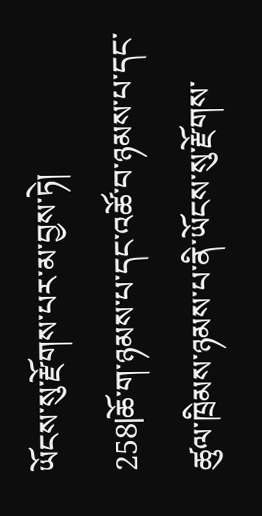ཡོངས་སུ་རྫོགས་པར་མ་བྱས་ཏེ།
258|ཆོ་ག་ཉམས་པ་དང་འཚོ་བ་ཉམས་པ་དང་ཚུལ་ཁྲིམས་ཉམས་པ་ནི་ཡོངས་སུ་རྫོགས་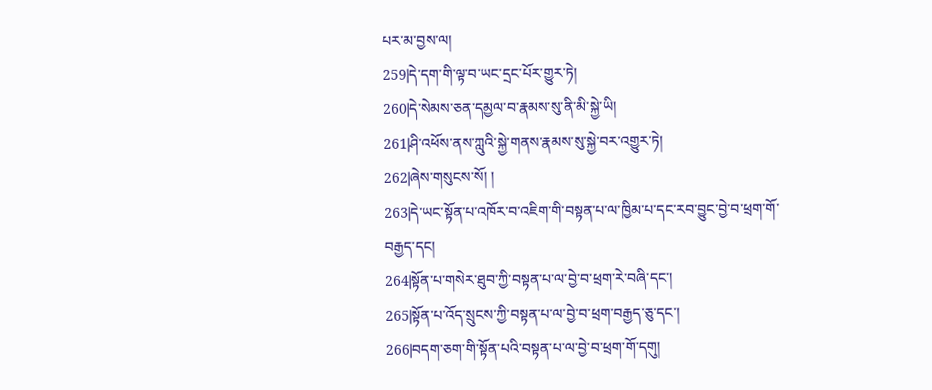པར་མ་བྱས་ལ།
259|དེ་དག་གི་ལྟ་བ་ཡང་དྲང་པོར་གྱུར་ཏེ།
260|དེ་སེམས་ཅན་དམྱལ་བ་རྣམས་སུ་ནི་མི་སྐྱེ་ཡི།
261|ཤི་འཕོས་ནས་ཀླུའི་སྐྱེ་གནས་རྣམས་སུ་སྐྱེ་བར་འགྱུར་ཏེ།
262|ཞེས་གསུངས་སོ། །
263|དེ་ཡང་སྟོན་པ་འཁོར་བ་འཇིག་གི་བསྟན་པ་ལ་ཁྱིམ་པ་དང་རབ་བྱུང་བྱེ་བ་ཕྲག་གོ་བརྒྱད་དང།
264|སྟོན་པ་གསེར་ཐུབ་ཀྱི་བསྟན་པ་ལ་བྱེ་བ་ཕྲག་རེ་བཞི་དང་།
265|སྟོན་པ་འོད་སྲུངས་ཀྱི་བསྟན་པ་ལ་བྱེ་བ་ཕྲག་བརྒྱད་ཅུ་དང་།
266|བདག་ཅག་གི་སྟོན་པའི་བསྟན་པ་ལ་བྱེ་བ་ཕྲག་གོ་དགུ།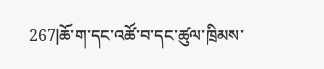267|ཆོ་ག་དང་འཚོ་བ་དང་ཚུལ་ཁྲིམས་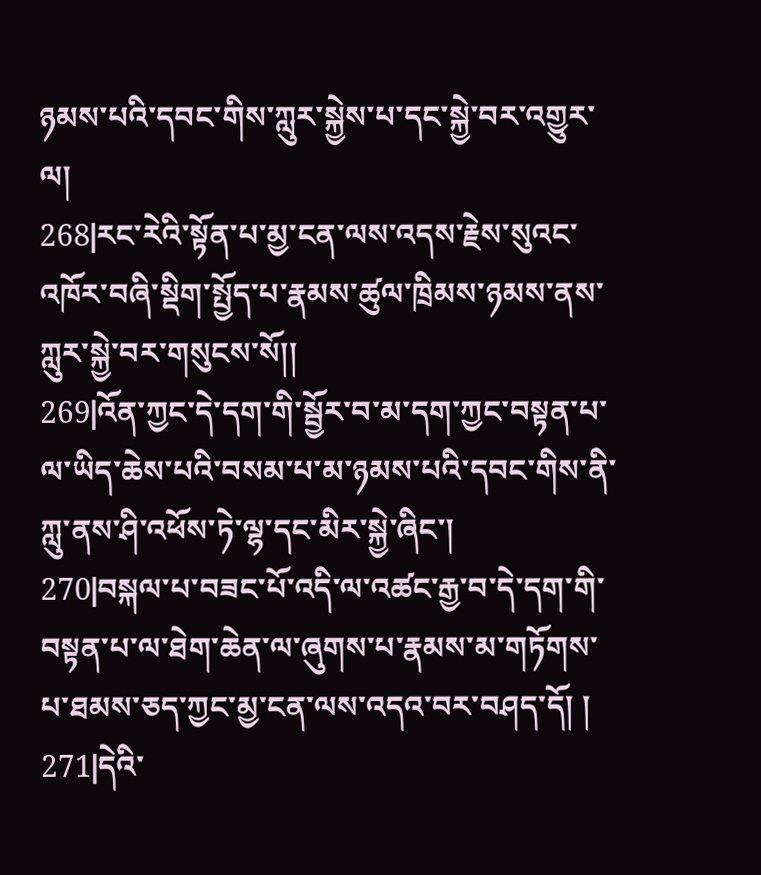ཉམས་པའི་དབང་གིས་ཀླུར་སྐྱེས་པ་དང་སྐྱེ་བར་འགྱུར་ལ།
268|རང་རེའི་སྟོན་པ་མྱ་ངན་ལས་འདས་རྗེས་སུའང་འཁོར་བཞི་སྡིག་སྤྱོད་པ་རྣམས་ཚུལ་ཁྲིམས་ཉམས་ནས་ཀླུར་སྐྱེ་བར་གསུངས་སོ།།
269|འོན་ཀྱང་དེ་དག་གི་སྦྱོར་བ་མ་དག་ཀྱང་བསྟན་པ་ལ་ཡིད་ཆེས་པའི་བསམ་པ་མ་ཉམས་པའི་དབང་གིས་ནི་ཀླུ་ནས་ཤི་འཕོས་ཏེ་ལྷ་དང་མིར་སྐྱེ་ཞིང་།
270|བསྐལ་པ་བཟང་པོ་འདི་ལ་འཚང་རྒྱ་བ་དེ་དག་གི་བསྟན་པ་ལ་ཐེག་ཆེན་ལ་ཞུགས་པ་རྣམས་མ་གཏོགས་པ་ཐམས་ཅད་ཀྱང་མྱ་ངན་ལས་འདའ་བར་བཤད་དོ། །
271|དེའི་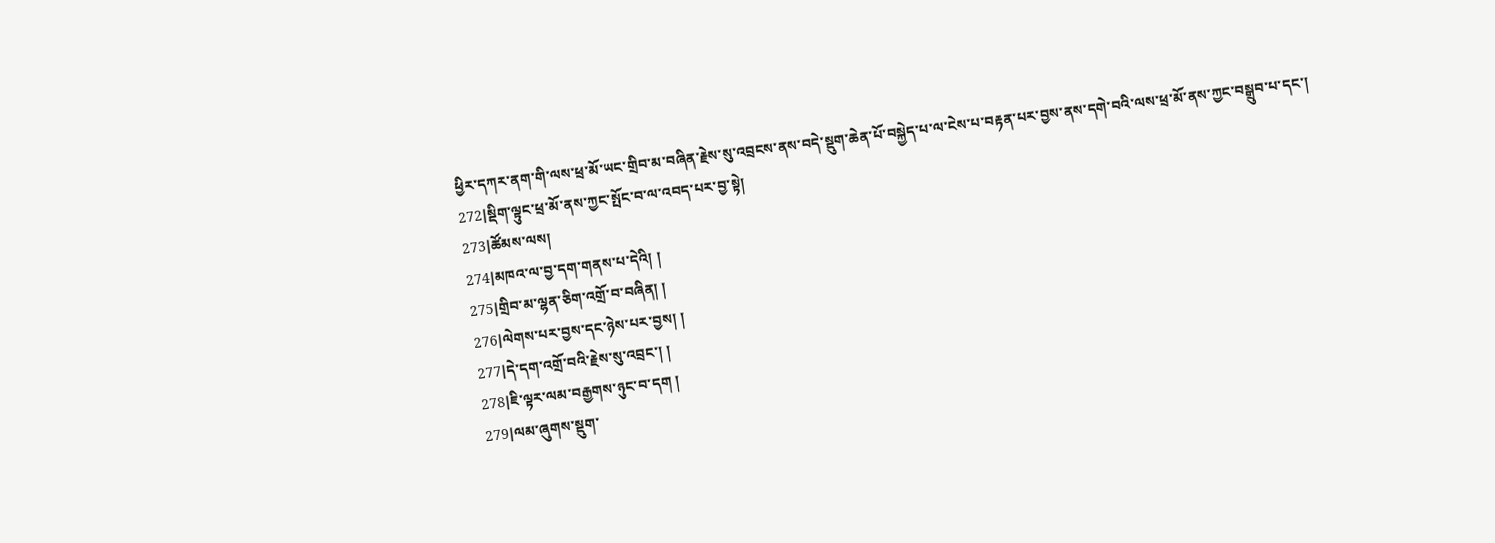ཕྱིར་དཀར་ནག་གི་ལས་ཕྲ་མོ་ཡང་གྲིབ་མ་བཞིན་རྗེས་སུ་འབྲངས་ནས་བདེ་སྡུག་ཆེན་པོ་བསྐྱེད་པ་ལ་ངེས་པ་བརྟན་པར་བྱས་ནས་དགེ་བའི་ལས་ཕྲ་མོ་ནས་ཀྱང་བསྒྲུབ་པ་དང་།
272|སྡིག་ལྟུང་ཕྲ་མོ་ནས་ཀྱང་སྤོང་བ་ལ་འབད་པར་བྱ་སྟེ།
273|ཚོམས་ལས།
274|མཁའ་ལ་བྱ་དག་གནས་པ་དེའི། །
275|གྲིབ་མ་ལྷན་ཅིག་འགྲོ་བ་བཞིན། །
276|ལེགས་པར་བྱས་དང་ཉེས་པར་བྱས། །
277|དེ་དག་འགྲོ་བའི་རྗེས་སུ་འབྲང་། །
278|ཇི་ལྟར་ལམ་བརྒྱགས་ཉུང་བ་དག །
279|ལམ་ཞུགས་སྡུག་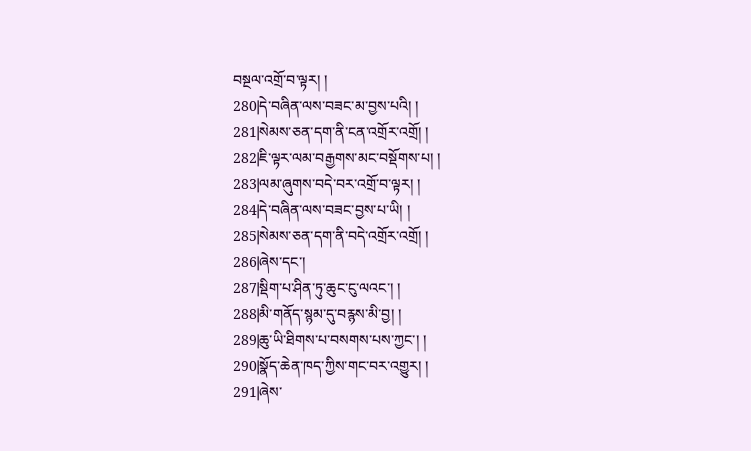བསྔལ་འགྲོ་བ་ལྟར། །
280|དེ་བཞིན་ལས་བཟང་མ་བྱས་པའི། །
281|སེམས་ཅན་དག་ནི་ངན་འགྲོར་འགྲོ། །
282|ཇི་ལྟར་ལམ་བརྒྱགས་མང་བསྡོགས་པ། །
283|ལམ་ཞུགས་བདེ་བར་འགྲོ་བ་ལྟར། །
284|དེ་བཞིན་ལས་བཟང་བྱས་པ་ཡི། །
285|སེམས་ཅན་དག་ནི་བདེ་འགྲོར་འགྲོ། །
286|ཞེས་དང་།
287|སྡིག་པ་ཤིན་ཏུ་ཆུང་ངུ་ལའང་། །
288|མི་གནོད་སྙམ་དུ་བརྙས་མི་བྱ། །
289|ཆུ་ཡི་ཐིགས་པ་བསགས་པས་ཀྱང་། །
290|སྣོད་ཆེན་ཁད་ཀྱིས་གང་བར་འགྱུར། །
291|ཞེས་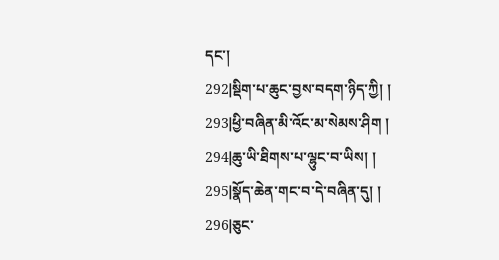དང་།
292|སྡིག་པ་ཆུང་བྱས་བདག་ཉིད་ཀྱི། །
293|ཕྱི་བཞིན་མི་འོང་མ་སེམས་ཤིག །
294|ཆུ་ཡི་ཐིགས་པ་ལྷུང་བ་ཡིས། །
295|སྣོད་ཆེན་གང་བ་དེ་བཞིན་དུ། །
296|ཅུང་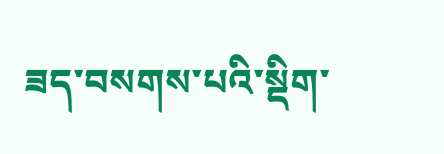ཟད་བསགས་པའི་སྡིག་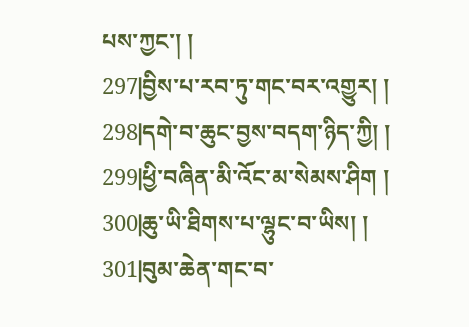པས་ཀྱང་། །
297|བྱིས་པ་རབ་ཏུ་གང་བར་འགྱུར། །
298|དགེ་བ་ཆུང་བྱས་བདག་ཉིད་ཀྱི། །
299|ཕྱི་བཞིན་མི་འོང་མ་སེམས་ཤིག །
300|ཆུ་ཡི་ཐིགས་པ་ལྷུང་བ་ཡིས། །
301|བུམ་ཆེན་གང་བ་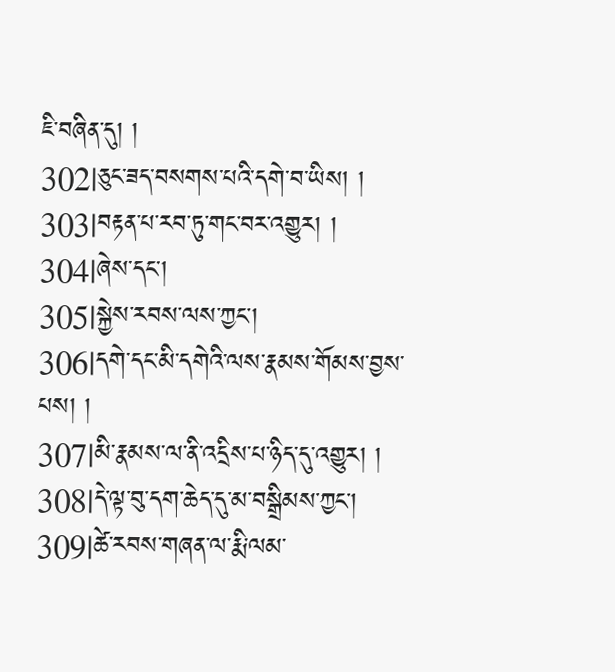ཇི་བཞིན་དུ། །
302|ཅུང་ཟད་བསགས་པའི་དགེ་བ་ཡིས། །
303|བརྟན་པ་རབ་ཏུ་གང་བར་འགྱུར། །
304|ཞེས་དང་།
305|སྐྱེས་རབས་ལས་ཀྱང་།
306|དགེ་དང་མི་དགེའི་ལས་རྣམས་གོམས་བྱས་པས། །
307|མི་རྣམས་ལ་ནི་འདྲིས་པ་ཉིད་དུ་འགྱུར། །
308|དེ་ལྟ་བུ་དག་ཆེད་དུ་མ་བསྒྲིམས་ཀྱང་།
309|ཚེ་རབས་གཞན་ལ་རྨི་ལམ་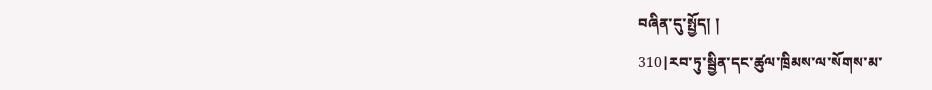བཞིན་དུ་སྤྱོད། །
310|རབ་ཏུ་སྦྱིན་དང་ཚུལ་ཁྲིམས་ལ་སོགས་མ་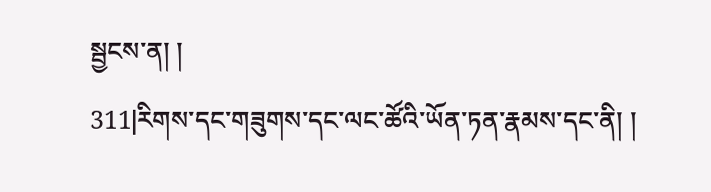སྦྱངས་ན། །
311|རིགས་དང་གཟུགས་དང་ལང་ཚོའི་ཡོན་ཏན་རྣམས་དང་ནི། །